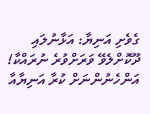ގެވެށި އަނިޔާ: އަޅާނުލައި ދޫކޮށްލެވޭ ވަރަށްވުރެ ނުރައްކާ!
އަންހެނުންނަށް ކުރާ އަނިޔާއާ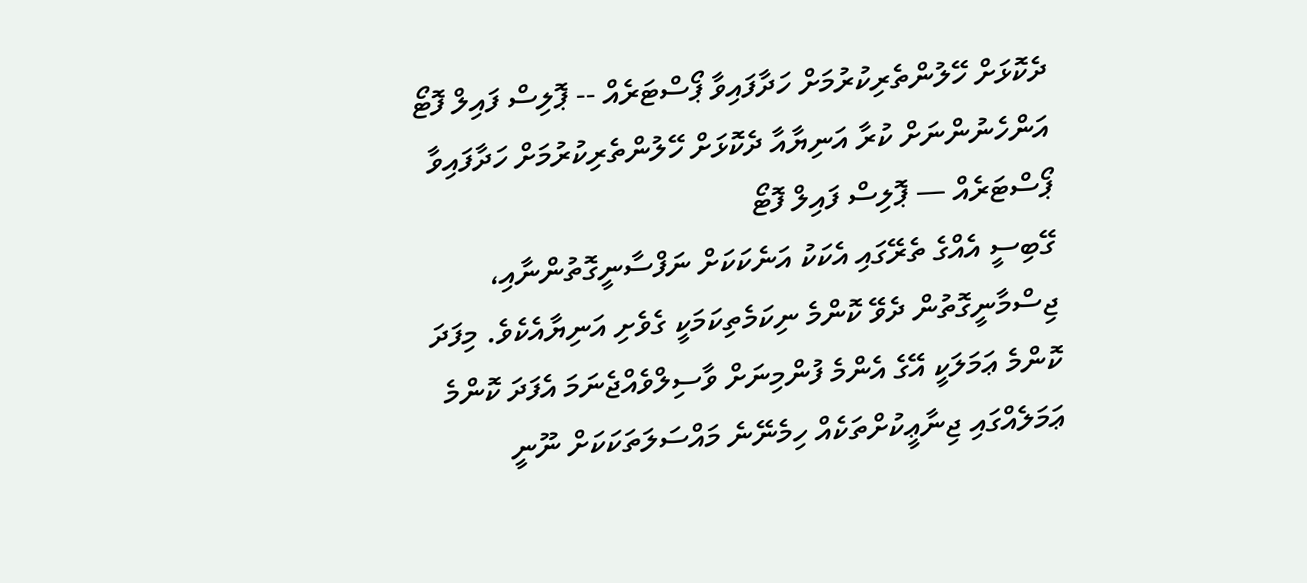ދެކޮޅަށް ހޭލުންތެރިކުރުމަށް ހަދާފައިވާ ޕޯސްޓަރެއް -- ޕޮލިސް ފައިލް ފޮޓޯ
އަންހެނުންނަށް ކުރާ އަނިޔާއާ ދެކޮޅަށް ހޭލުންތެރިކުރުމަށް ހަދާފައިވާ ޕޯސްޓަރެއް — ޕޮލިސް ފައިލް ފޮޓޯ
ގޭބިސީ އެއްގެ ތެރޭގައި އެކަކު އަނެކަކަށް ނަފްސާނީގޮތުންނާއި، ޖިސްމާނީގޮތުން ދެވޭ ކޮންމެ ނިކަމެތިކަމަކީ ގެވެށި އަނިޔާއެކެވެ. މިފަދަ ކޮންމެ ޢަމަލަކީ އޭގެ އެންމެ ފުންމިނަށް ވާސިލްވެއްޖެނަމަ އެފަދަ ކޮންމެ ޢަމަލެއްގައި ޖިނާޢީކުށްތަކެއް ހިމެނޭނެ މައްސަލަތަކަކަށް ނޫނީ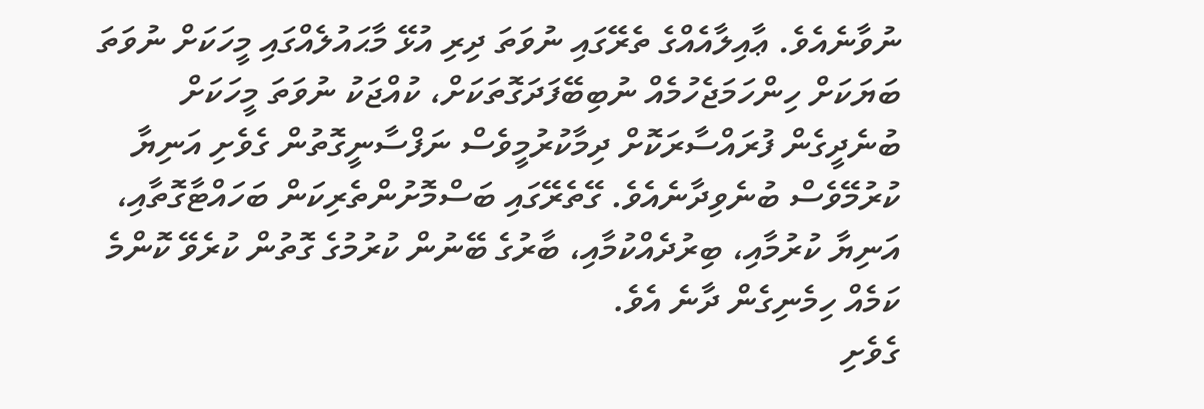ނުވާނެއެވެ. ޢާއިލާއެއްގެ ތެރޭގައި ނުވަތަ ދިރި އުޅޭ މާޙައުލެއްގައި މީހަކަށް ނުވަތަ ބަޔަކަށް ހިންހަމަޖެހުމެއް ނުބިބޭފަދަގޮތަކަށް، ކުއްޖަކު ނުވަތަ މީހަކަށް ބުނެދީގެން ފުރައްސާރަކޮށް ދިމާކުރުމީވެސް ނަފްސާނީގޮތުން ގެވެށި އަނިޔާ ކުރުމޭވެސް ބުނެވިދާނެއެވެ. ގޭތެރޭގައި ބަސްމޮށުންތެރިކަން ބަހައްޓާގޮތާއި، އަނިޔާ ކުރުމާއި، ބިރުދެއްކުމާއި، ބާރުގެ ބޭނުން ކުރުމުގެ ގޮތުން ކުރެވޭ ކޮންމެ ކަމެއް ހިމެނިގެން ދާނެ އެވެ.
ގެވެށި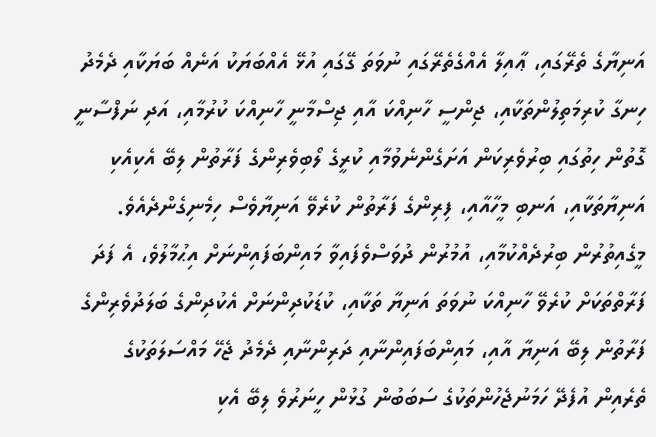އަނިޔާގެ ތެރޭގައި، ޢާއިލާ އެއްގެތެރޭގައި ނުވަތަ ގޭގައި އުޅޭ އެއްބަޔަކު އަނެއް ބަޔަކާއި ދެމެދު ހިނގާ ކުރިމަތިލުންތަކާއި، ޖިންސީ ހާނިއްކަ އާއި ޖިސްމާނީ ހާނިއްކަ ކުރުމާއި، އަދި ނަފްސާނީ ގޮތުން ހިތުގައި ބިރުވެރިކަން އަށަގެންނެވުމާއި ކުރީގެ ލޯބިވެރިންގެ ފަރާތުން ލިބޭ އެކިއެކި އަނިޔާތަކާއި، އަނބި މީހާއާއި، ފިރިންގެ ފަރާތުން ކުރެވޭ އަނިޔާވެސް ހިމެނިގެންދެއެވެ. މީގެއިތުރުން ބިރުދެއްކުމާއި، އުމުރުން ދުވަސްވެފައިވާ މައިންބަފައިންނަށް އިޙުމާލުވެ، އެ ފަދަ ފަރާތްތަކަށް ކުރެވޭ ހާނިއްކަ ނުވަތަ އަނިޔާ ތަކާއި، ކުޑަކުދިންނަށް އެކުދިންގެ ބަލަދުވެރިންގެ ފަރާތުން ލިބޭ އަނިޔާ އާއި، މައިންބަފައިންނާއި ދަރިންނާއި ދެމެދު ޖެހޭ މައްސަލަތަކުގެ ތެރެއިން އުފެދޭ ހަމަނުޖެހުންތަކުގެ ސަބަބުން ގުޅުން ހީނަރުވެ ލިބޭ އެކި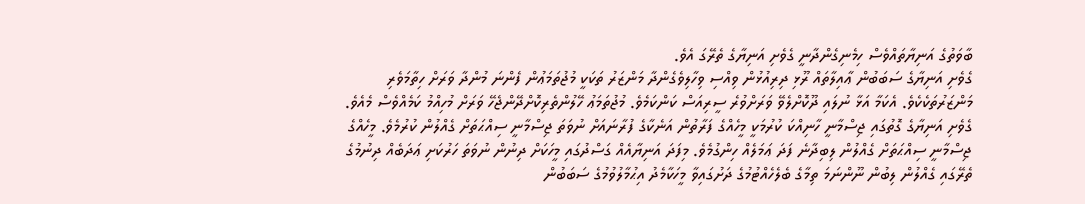ބާވަތުގެ އަނިޔާތައްވެސް ހިމެނިގެންދާނީ ގެވެށި އަނިޔާގެ ތެރޭގަ އެވެ.
ގެވެށި އަނިޔާގެ ސަބަބުން ޢާއިލާތައް ރޫޅި ދިރިއުޅުން ވިއްސި ވިހާލިވެގެންދާ މަންޒަރު ތަކަކީ މުޖުތަމަޢުން ފެންނަ މުންދާ ވަރަށް ހިތާމަވެރި މަންޒަރުތަކެކެވެ. އެކަމާ އަޅާ ނުލައި ދޫކޮށްލެވޭ ވަރަށްވުރެ ސީރިއަސް ކަންކަމެވެ. މުޖުތަމަޢު ހޭލުންތެރިކޮށްދޭންޖެހޭ ވަރަށް މުހިއްމު ކަމެއްވެސް މެއެވެ.
ގެވެށި އަނިޔާގެ ގޮތުގައި ޖިސްމާނީ ހާނިއްކަ ކުރުމަކީ މީހެއްގެ ފަރާތުން އަނެކާގެ ފުރާނައަށް ނުވަތަ ޖިސްމާނީ ސިއްޙަތަށް ގެއްލުން ކުރުމެވެ. މީހެއްގެ ޖިސްމާނީ ސިއްޙަތަށް ގެއްލުން ލިބިދާނެ ފަދަ ޢަމަލެއް ހިންގުމެވެ. މިފަދަ އަނިޔާއެއް ގަސްދުގައި މީހަކަށް ދިނުން ނުވަތަ ހަރުކަށި ޢަދަބެއް ދިނުމުގެ ތެރޭގައި ގެއްލުން ލިބުން ނޫންނަމަ ތިމާގެ ބެލެހެއްޓުމުގެ ދަށުގައިވާ މީހަކާމެދު އިޙުމާލުވުމުގެ ސަބަބުން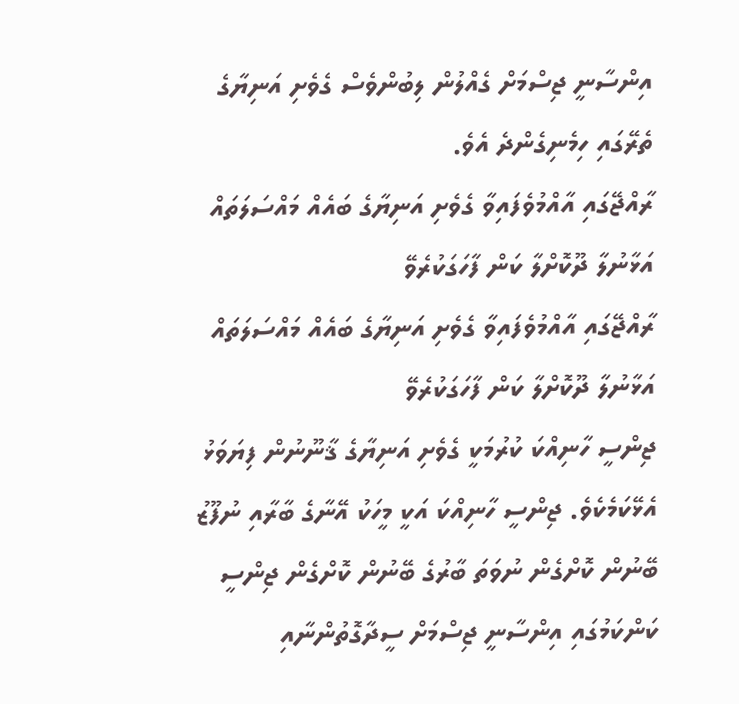އިންސާނީ ޖިސްމަށް ގެއްލުން ލިބުންވެސް ގެވެށި އަނިޔާގެ ތެރޭގައި ހިމެނިގެންދެ އެވެ.
ރާއްޖޭގައި އާއްމުވެފައިވާ ގެވެށި އަނިޔާގެ ބައެއް މައްސަލަތައް އަޅާނުލާ ދޫކޮށްލާ ކަން ފާހަގަކުރެވޭ
ރާއްޖޭގައި އާއްމުވެފައިވާ ގެވެށި އަނިޔާގެ ބައެއް މައްސަލަތައް އަޅާނުލާ ދޫކޮށްލާ ކަން ފާހަގަކުރެވޭ
ޖިންސީ ހާނިއްކަ ކުރުމަކީ ގެވެށި އަނިޔާގެ ޤާނޫނުން ފިޔަވަޅު އެޅޭކަމެކެވެ. ޖިންސީ ހާނިއްކަ އަކީ މީހަކު އޭނާގެ ބާރާއި ނުފޫޒު ބޭނުން ކޮށްގެން ނުވަތަ ބާރުގެ ބޭނުން ކޮށްގެން ޖިންސީ ކަންކަމުގައި އިންސާނީ ޖިސްމަށް ސީދާގޮތުންނާއި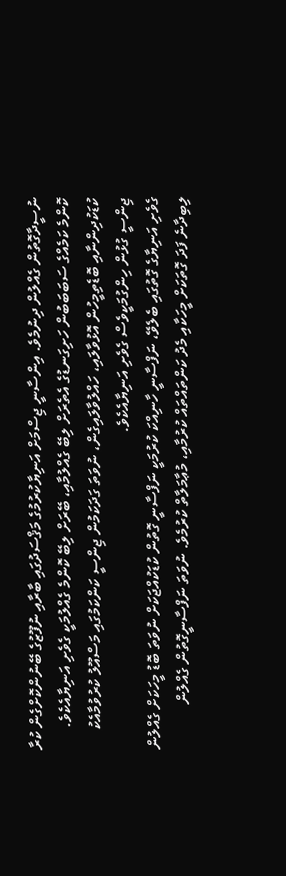ނުސީދާގޮތުން ގެއްލުން ދިނުމެވެ. އިންސާނީ ޖިސްމަށް އަނިޔާކުރުމުގެ މަޤްސަދުގައި ބާރާއި ނުފޫޒުގެ ބޭނުންކޮށްގެން ކުރާ ކޮންމެ ކަމެއްގެ ސަބަބަބުން ހަށިގަނޑުގެ އެތެރަށް ލިބޭ ގެއްލުމާއި، ބޭރަށް ލިބޭ ކޮންމެ ގެއްލުމަކީ ގެވެށި އަނިޔާއެކެވެ. ކުޑަކުދިންނާއި ބޮޑެތިމީހުން އޮޅުވާލައި، ހައްލުވާލައިގެން، ނުވަތަ ގަދަކަމުން ޖިންސީ ކަންކަމުގައި މަސްއޫލު ކުރުވުމާއެކު ޖިންސީ ގުޅުން ހިންގުމަކީވެސް ގެވެށި އަނިޔާއެކެވެ.
ގެވެށި އަނިޔާގެ ގޮތުގައި ބެލެވޭ، ނަފްސާނީ ހާނިއްކަ ކުރުމަކީ ނަފްސާނީ ގޮތުން ކުޑަކުއްޖަކަށް ނުވަތަ ބޮޑު މީހަކަށް ގެއްލުން ލިބިދާނެ ފަދަ ގޮތަކަށް މީހަކާއި މެދު ކަންތައްތައް ކުރުމާއި، މުޢާމަލާތް ކުރުމެވެ. ނުވަތަ ނަފްސާނީގޮތުން ގެއްލުން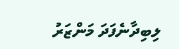ލިބިދާނެފަދަ މަންޒަރު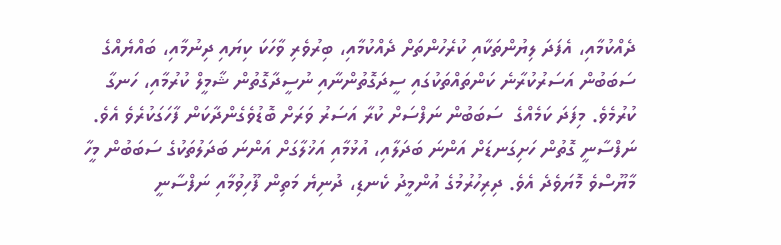ދެއްކުމާއި، އެފަދަ ލިޔުންތަކާއި ކުރެހުންތަށް ދެއްކުމާއި، ބިރުވެރި ވާހަކަ ކިޔައި ދިނުމާއި، ބައްޔެއްގެ ސަބަބުން އަސަރުކުރާނެ ކަންތައްތަކުގައި ސީދަގޮތުންނާއި ނުސީދާގޮތުން ޝާމީލް ކުރުމާއި، ހަނގާ ކުރުމެވެ. މިފަދަ ކަމެއްގެ  ސަބަބުން ނަފްސަށް ކުރާ އަސަރު ވަރަށް ބޮޑުވެގެންދާކަން ފާހަގަކުރެވެ އެވެ.
ނަފްސާނީ ގޮތުން ހަށިގަނޑަށް އަންނަ ބަދަލާއި، އުޅުމާއި އަޚުލާގަށް އަންނަ ބަދަލުތަކުގެ ސަބަބުން މީހާ މާޔޫސްވެ މޮޔަވެދެ އެވެ. ދިރިހުރުމުގެ އުންމީދު ކެނޑި، ދުނިޔެ މަތިން ފޫހިވުމާއި ނަފްސާނީ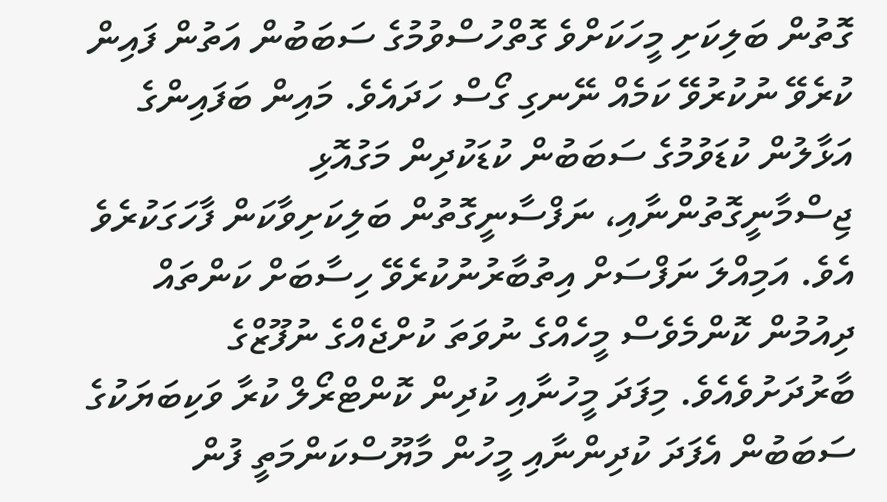ގޮތުން ބަލިކަށި މީހަކަށްވެ ގޮތްހުސްވުމުގެ ސަބަބުން އަތުން ފައިން ކުރެވޭ ނުކުރުވޭ ކަމެއް ނޭނގި ގޯސް ހަދައެވެ. މައިން ބަފައިންގެ އަޅާލުން ކުޑަވުމުގެ ސަބަބުން ކުޑަކުދިން މަގުއޮޅި ޖިސްމާނީގޮތުންނާއި، ނަފްސާނީގޮތުން ބަލިކަށިވާކަން ފާހަގަކުރެވެ އެވެ. އަމިއްލަ ނަފްސަށް އިތުބާރުނުކުރެވޭ ހިސާބަށް ކަންތައް ދިއުމުން ކޮންމެވެސް މީހެއްގެ ނުވަތަ ކުށްޖެއްގެ ނުފޫޒްގެ ބާރުދަށުވެއެވެ. މިފަދަ މީހުނާއި ކުދިން ކޮންޓްރޯލް ކުރާ ވަކިބަޔަކުގެ ސަބަބުން އެފަދަ ކުދިންނާއި މީހުން މާޔޫސްކަންމަތީ ފުން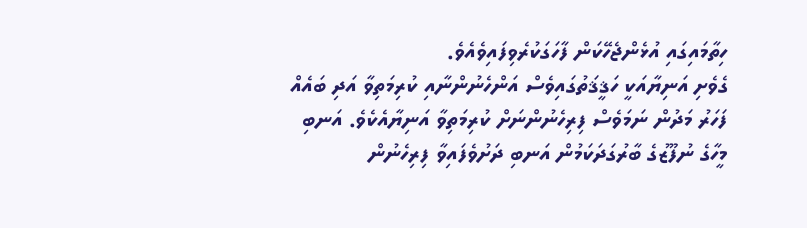ހިތާމައިގައި އުޅެންޖެހޭކަން ފާހަގަކުރެވިފައިވެއެވެ.
ގެވެށި އަނިޔާއަކީ ހަޤީޤަތުގައިވެސް އަންހެނުންނާއި ކުރިމަތިވާ އަދި ބައެއް ފަހަރު މަދުން ނަމަވެސް ފިރިހެނުންނަށް ކުރިމަތިވާ އަނިޔާއެކެވެ. އަނބި މީހާގެ ނުފޫޒުގެ ބާރުގަދަކަމުން އަނބި ދަށުވެފައިވާ ފިރިހެނުން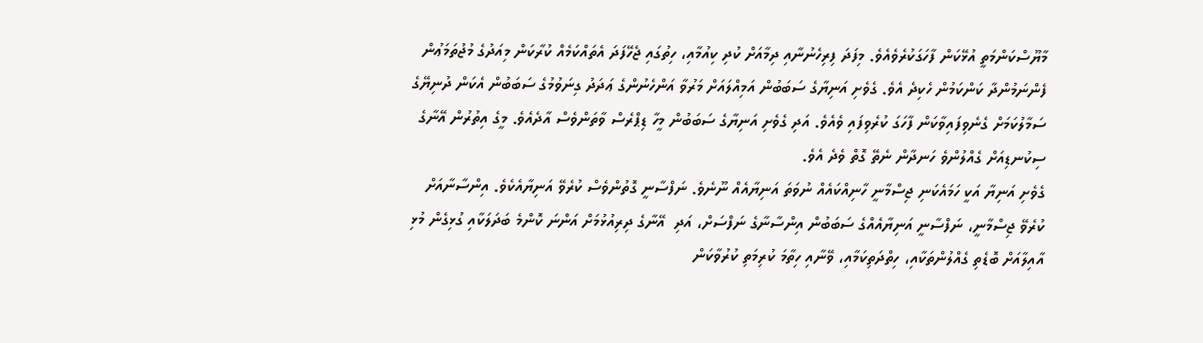މާޔޫސްކަންމަތީ އުޅޭކަން ފާހަގަކުރެވެއެވެ. މިފަދަ ފިރިހެނުނާއި ދިމާއަށް ކުދި ކިއުމާއި، ހިތުގައި ޖެހޭފަދަ އެތައްކަމެއް ކުރާކަން މިއަދުގެ މުޖުތަމަޢުން ފެންނަމުންދާ ކަންކަމުން ހެކިދެ އެވެ. ގެވެށި އަނިޔާގެ ސަބަބުން އަމިއްލައަށް މަރުވާ އަންހެނުންގެ ޢަދަދު ގިނަވުމުގެ ސަބަބުން އެކަން ދުނިޔޭގެ ސަމާލުކަމަށް ގެނެވިފައިވާކަން ފާހަގަ ކުރެވިފައި ވެއެވެ. އަދި ގެވެށި އަނިޔާގެ ސަބަބުން މީހާ ޑިޕްރެސް ވާތަންވެސް އާދެއެވެ. މީގެ އިތުރުން އޭނާގެ ސިކުނޑިއަށް ގެއްލުންވެ ހަނދާން ނެތޭ ގޮތް ވެދެ އެވެ.
ގެވެށި އަނިޔާ އަކީ ހަމައެކަނި ޖިސްމާނީ ހާނިއްކައެއް ނުވަތަ އަނިޔާއެއް ނޫނެވެ. ނަފްސާނީ ގޮތުންވެސް ކުރެވޭ އަނިޔާއެކެވެ. އިންސާނާއަށް ކުރެވޭ ޖިސްމާނީ، ނަފްސާނީ އަނިޔާއެއްގެ ސަބަބުން އިންސާނާގެ ނަފްސަށް، އަދި  އޭނާގެ ދިރިއުޅުމަށް އަންނަ ކޮންމެ ބަދަލަކާއި ގުޅިގެން މުޅި އާއިލާއަށް ބޮޑެތި ގެއްލުންތަކާއި، ހިތްދަތިކަމާއި، ވޭނާއި ހިތާމަ ކުރިމަތި ކުރުވާކަން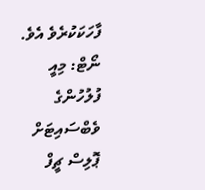ފާހަކަކުރެވެ އެވެ.
ނޯޓް: މިއީ ފުލުހުންގެ ވެބްސައިޓަށް ޕޮލިސް ޗީފް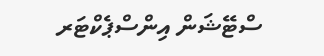ސްޓޭޝަން އިންސްޕެކްޓަރ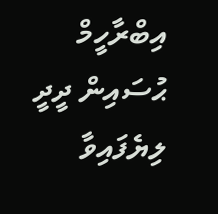އިބްރާހީމް ޙުސައިން ދީދީ ލިޔެފައިވާ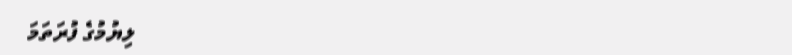ލިޔުމުގެ ފުރަތަމަ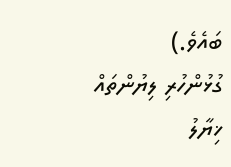ބައެވެ.)
ގުޅުންހުރި ލިޔުންތައް
ޚިޔާލު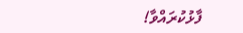ފާޅުކުރައްވާ!